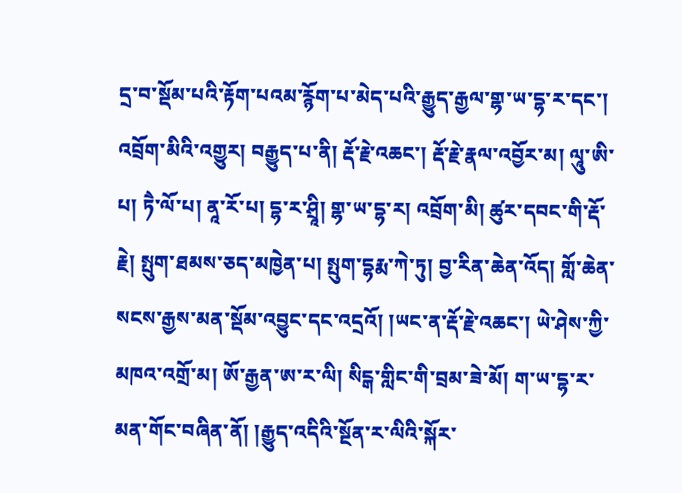དྲ་བ་སྡོམ་པའི་རྟོག་པའམ་རྙོག་པ་མེད་པའི་རྒྱུད་རྒྱལ་གྷ་ཡ་དྷ་ར་དང་། འབྲོག་མིའི་འགྱུར། བརྒྱུད་པ་ནི། རྡོ་རྗེ་འཆང་། རྡོ་རྗེ་རྣལ་འབྱོར་མ། ལཱུ་ཨི་པ། ཏཻ་ལོ་པ། ནཱ་རོ་པ། དྷ་ར་ཤྲཱི། གྷ་ཡ་དྷ་ར། འབྲོག་མི། ཚུར་དབང་གི་རྡོ་རྗེ། སྤུག་ཐམས་ཅད་མཁྱེན་པ། སྤུག་དྷརྨ་ཀེ་ཏུ། བྱ་རིན་ཆེན་འོད། གློ་ཆེན་སངས་རྒྱས་མན་སྡོམ་འབྱུང་དང་འདྲའོ། །ཡང་ན་རྡོ་རྗེ་འཆང་། ཡེ་ཤེས་ཀྱི་མཁའ་འགྲོ་མ། ཨོ་རྒྱན་ཨ་ར་ལི། སིངྒ་གླིང་གི་བྲམ་ཟེ་མོ། ག་ཡ་དྷ་ར་མན་གོང་བཞིན་ནོ། །རྒྱུད་འདིའི་སྔོན་ར་ལིའི་སྐོར་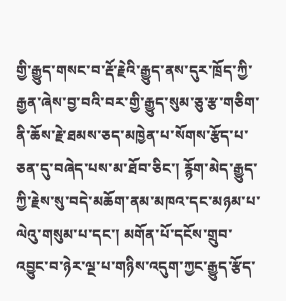གྱི་རྒྱུད་གསང་བ་རྡོ་རྗེའི་རྒྱུད་ནས་དུར་ཁྲོད་ཀྱི་རྒྱན་ཞེས་བྱ་བའི་བར་གྱི་རྒྱུད་སུམ་ཅུ་རྩ་གཅིག་ནི་ཆོས་རྗེ་ཐམས་ཅད་མཁྱེན་པ་སོགས་རྩོད་པ་ཅན་དུ་བཞེད་པས་མ་ཐོབ་ཅིང་། རྙོག་མེད་རྒྱུད་ཀྱི་རྗེས་སུ་བདེ་མཆོག་ནམ་མཁའ་དང་མཉམ་པ་ལེའུ་གསུམ་པ་དང་། མགོན་པོ་དངོས་གྲུབ་འབྱུང་བ་ཉེར་ལྔ་པ་གཉིས་འདུག་ཀྱང་རྒྱུད་རྩོད་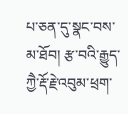པ་ཅན་དུ་སྣང་བས་མ་ཐོབ། རྩ་བའི་རྒྱུད་ཀྱཻ་རྡོ་རྗེ་འབུམ་ཕྲག་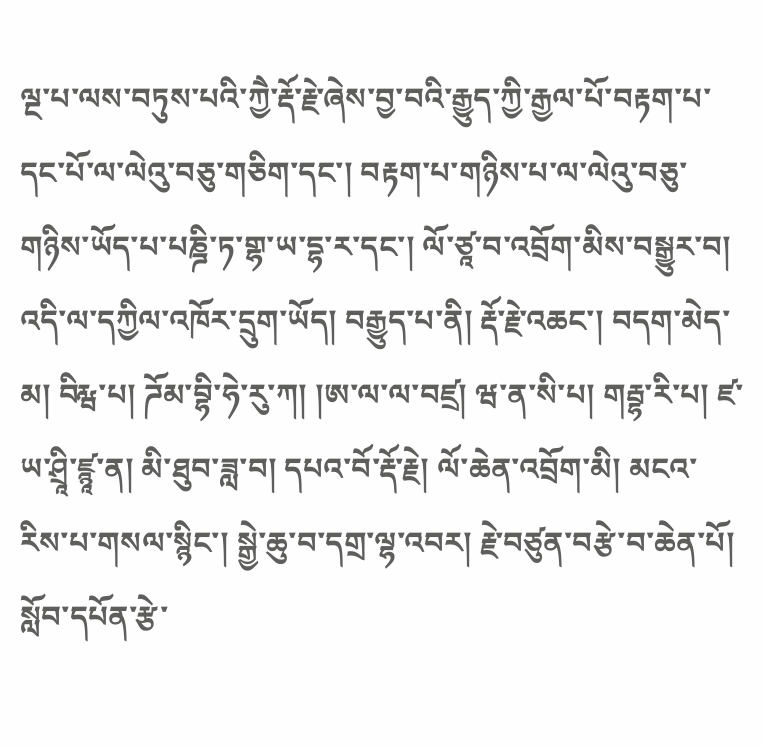ལྔ་པ་ལས་བཏུས་པའི་ཀྱཻ་རྡོ་རྗེ་ཞེས་བྱ་བའི་རྒྱུད་ཀྱི་རྒྱལ་པོ་བརྟག་པ་དང་པོ་ལ་ལེའུ་བཅུ་གཅིག་དང་། བརྟག་པ་གཉིས་པ་ལ་ལེའུ་བཅུ་གཉིས་ཡོད་པ་པཎྜི་ཏ་གྷ་ཡ་དྷ་ར་དང་། ལོ་ཙཱ་བ་འབྲོག་མིས་བསྒྱུར་བ། འདི་ལ་དཀྱིལ་འཁོར་དྲུག་ཡོད། བརྒྱུད་པ་ནི། རྡོ་རྗེ་འཆང་། བདག་མེད་མ། བིརྺ་པ། ཌོམ་བྷི་ཧེ་རུ་ཀ། །ཨ་ལ་ལ་བཛྲ། ཝ་ན་སི་པ། གརྦྷ་རི་པ། ཛ་ཡ་ཤྲཱི་ཛྙཱ་ན། མི་ཐུབ་ཟླ་བ། དཔའ་བོ་རྡོ་རྗེ། ལོ་ཆེན་འབྲོག་མི། མངའ་རིས་པ་གསལ་སྙིང་། སྒྱེ་ཆུ་བ་དགྲ་ལྷ་འབར། རྗེ་བཙུན་བརྩེ་བ་ཆེན་པོ། སློབ་དཔོན་རྩེ་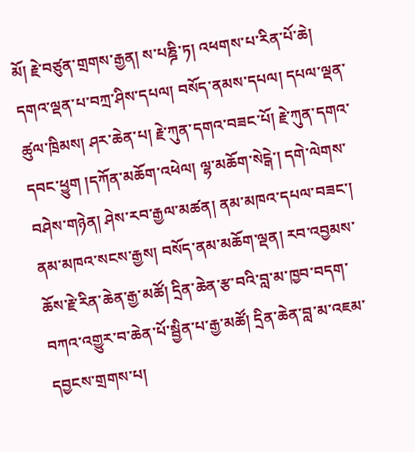མོ། རྗེ་བཙུན་གྲགས་རྒྱན། ས་པཎྜི་ཏ། འཕགས་པ་རིན་པོ་ཆེ། དགའ་ལྡན་པ་བཀྲ་ཤིས་དཔལ། བསོད་ནམས་དཔལ། དཔལ་ལྡན་ཚུལ་ཁྲིམས། ཤར་ཆེན་པ། རྗེ་ཀུན་དགའ་བཟང་པོ། རྗེ་ཀུན་དགའ་དབང་ཕྱུག །དཀོན་མཆོག་འཕེལ། ལྷ་མཆོག་སེངྒེ་། དགེ་ལེགས་བཤེས་གཉེན། ཤེས་རབ་རྒྱལ་མཚན། ནམ་མཁའ་དཔལ་བཟང་། ནམ་མཁའ་སངས་རྒྱས། བསོད་ནམ་མཆོག་ལྡན། རབ་འབྱམས་ཆོས་རྗེ་རིན་ཆེན་རྒྱ་མཚོ། དྲིན་ཆེན་རྩ་བའི་བླ་མ་ཁྱབ་བདག་བཀའ་འགྱུར་བ་ཆེན་པོ་སྦྱིན་པ་རྒྱ་མཚོ། དྲིན་ཆེན་བླ་མ་འཇམ་དབྱངས་གྲགས་པ།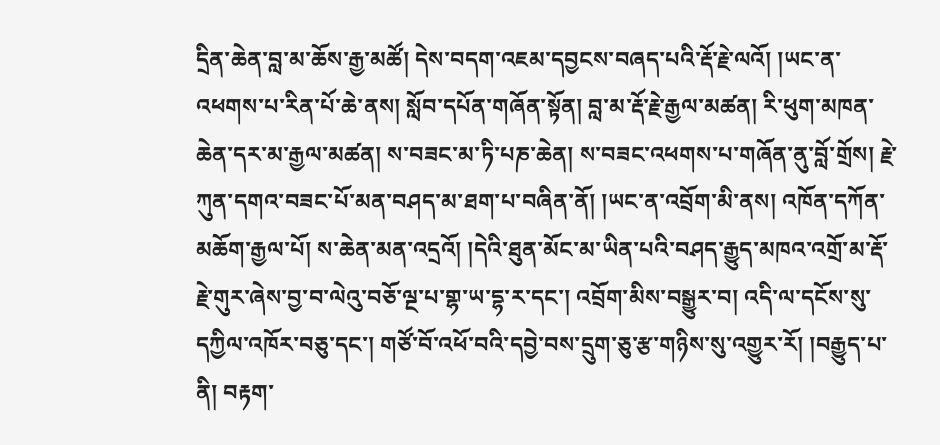དྲིན་ཆེན་བླ་མ་ཆོས་རྒྱ་མཚོ། དེས་བདག་འཇམ་དབྱངས་བཞད་པའི་རྡོ་རྗེ་ལའོ། །ཡང་ན་འཕགས་པ་རིན་པོ་ཆེ་ནས། སློབ་དཔོན་གཞོན་སྟོན། བླ་མ་རྡོ་རྗེ་རྒྱལ་མཚན། རི་ཕུག་མཁན་ཆེན་དར་མ་རྒྱལ་མཚན། ས་བཟང་མ་ཏི་པཎ་ཆེན། ས་བཟང་འཕགས་པ་གཞོན་ནུ་བློ་གྲོས། རྗེ་ཀུན་དགའ་བཟང་པོ་མན་བཤད་མ་ཐག་པ་བཞིན་ནོ། །ཡང་ན་འབྲོག་མི་ནས། འཁོན་དཀོན་མཆོག་རྒྱལ་པོ། ས་ཆེན་མན་འདྲའོ། །དེའི་ཐུན་མོང་མ་ཡིན་པའི་བཤད་རྒྱུད་མཁའ་འགྲོ་མ་རྡོ་རྗེ་གུར་ཞེས་བྱ་བ་ལེའུ་བཅོ་ལྔ་པ་གྷ་ཡ་དྷ་ར་དང་། འབྲོག་མིས་བསྒྱུར་བ། འདི་ལ་དངོས་སུ་དཀྱིལ་འཁོར་བཅུ་དང་། གཙོ་བོ་འཕོ་བའི་དབྱེ་བས་དྲུག་ཅུ་རྩ་གཉིས་སུ་འགྱུར་རོ། །བརྒྱུད་པ་ནི། བརྟག་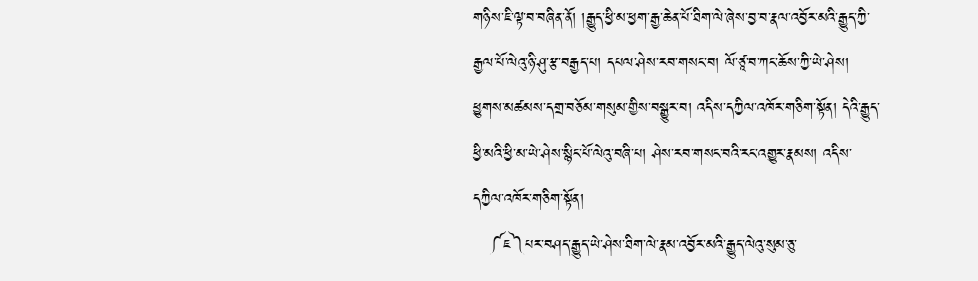གཉིས་ཇི་ལྟ་བ་བཞིན་ནོ། །རྒྱུད་ཕྱི་མ་ཕྱག་རྒྱ་ཆེན་པོ་ཐིག་ལེ་ཞེས་བྱ་བ་རྣལ་འབྱོར་མའི་རྒྱུད་ཀྱི་རྒྱལ་པོ་ལེའུ་ཉི་ཤུ་རྩ་བརྒྱད་པ། དཔལ་ཤེས་རབ་གསང་བ། ལོ་ཙཱ་བ་ཀང་ཆོས་ཀྱི་ཡེ་ཤེས། ཕྱུགས་མཚམས་དགྲ་བཅོམ་གསུམ་གྱིས་བསྒྱུར་བ། འདིས་དཀྱིལ་འཁོར་གཅིག་སྟོན། དེའི་རྒྱུད་ཕྱི་མའི་ཕྱི་མ་ཡེ་ཤེས་སྙིང་པོ་ལེའུ་བཞི་པ། ཤེས་རབ་གསང་བའི་རང་འགྱུར་རྣམས། འདིས་དཀྱིལ་འཁོར་གཅིག་སྟོན།
   ༼ཇ༽པར་བཤད་རྒྱུད་ཡེ་ཤེས་ཐིག་ལེ་རྣམ་འབྱོར་མའི་རྒྱུད་ལེའུ་སུམ་ཅུ་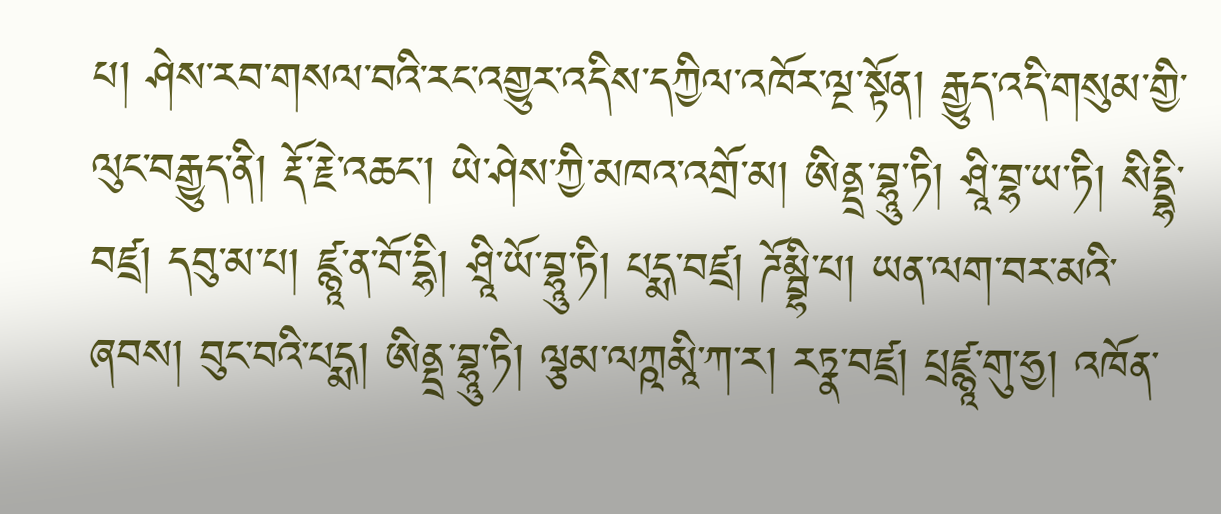པ། ཤེས་རབ་གསལ་བའི་རང་འགྱུར་འདིས་དཀྱིལ་འཁོར་ལྔ་སྟོན། རྒྱུད་འདི་གསུམ་གྱི་ལུང་བརྒྱུད་ནི། རྡོ་རྗེ་འཆང་། ཡེ་ཤེས་ཀྱི་མཁའ་འགྲོ་མ། ཨིནྡྲ་བྷཱུ་ཏི། ཤྲཱི་བྷ་ཡ་ཏི། སིདྡྷི་བཛྲ། དབུ་མ་པ། ཛྙཱ་ན་བོ་དྷི། ཤྲཱི་ཡོ་བྷཱུ་ཏི། པདྨ་བཛྲ། ཌོམྦྷི་པ། ཡན་ལག་བར་མའི་ཞབས། བུང་བའི་པདྨ། ཨིནྡྲ་བྷཱུ་ཏི། ལྕམ་ལཀྵམཱི་ཀ་ར། རཏྣ་བཛྲ། པྲཛྙཱ་གུ་ཧྱ། འཁོན་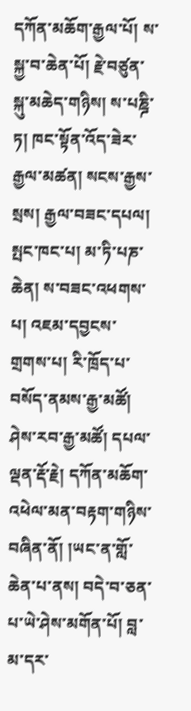དཀོན་མཆོག་རྒྱལ་པོ། ས་སྐྱ་བ་ཆེན་པོ། རྗེ་བཙུན་སྐུ་མཆེད་གཉིས། ས་པཎྜི་ཏ། ཁང་སྟོན་འོད་ཟེར་རྒྱལ་མཚན། སངས་རྒྱས་སྲས། རྒྱལ་བཟང་དཔལ། སྤང་ཁང་པ། མ་ཏི་པཎ་ཆེན། ས་བཟང་འཕགས་པ། འཇམ་དབྱངས་གྲགས་པ། རི་ཁྲོད་པ་བསོད་ནམས་རྒྱ་མཚོ། ཤེས་རབ་རྒྱ་མཚོ། དཔལ་ལྡན་རྡོ་རྗེ། དཀོན་མཆོག་འཕེལ་མན་བརྟག་གཉིས་བཞིན་ནོ། །ཡང་ན་གློ་ཆེན་པ་ནས། བདེ་བ་ཅན་པ་ཡེ་ཤེས་མགོན་པོ། བླ་མ་དར་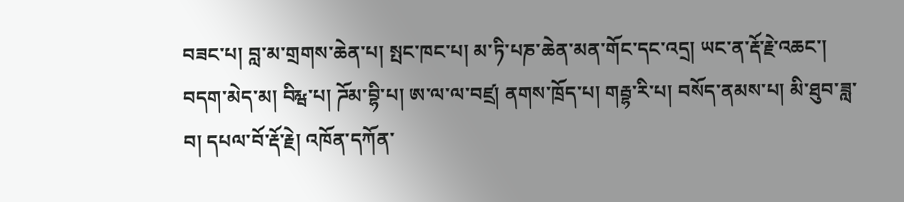བཟང་པ། བླ་མ་གྲགས་ཆེན་པ། སྤང་ཁང་པ། མ་ཏི་པཎ་ཆེན་མན་གོང་དང་འདྲ། ཡང་ན་རྡོ་རྗེ་འཆང་། བདག་མེད་མ། བིརྺ་པ། ཌོམ་བྷི་པ། ཨ་ལ་ལ་བཛྲ། ནགས་ཁྲོད་པ། གརྦྷ་རི་པ། བསོད་ནམས་པ། མི་ཐུབ་ཟླ་བ། དཔལ་བོ་རྡོ་རྗེ། འཁོན་དཀོན་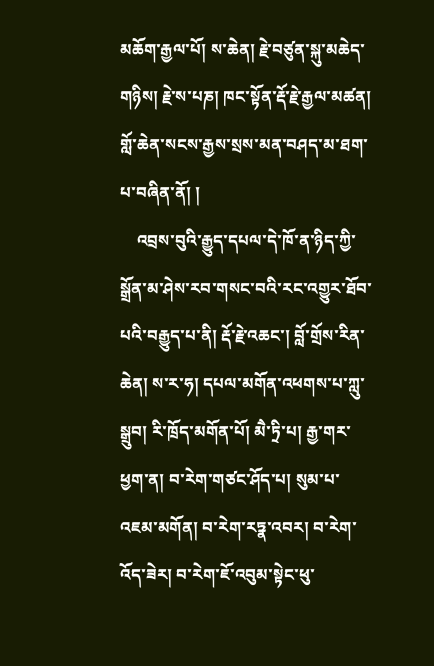མཆོག་རྒྱལ་པོ། ས་ཆེན། རྗེ་བཙུན་སྐུ་མཆེད་གཉིས། རྗེ་ས་པཎ། ཁང་སྟོན་རྡོ་རྗེ་རྒྱལ་མཚན། གློ་ཆེན་སངས་རྒྱས་སྲས་མན་བཤད་མ་ཐག་པ་བཞིན་ནོ། །
    འབྲས་བུའི་རྒྱུད་དཔལ་དེ་ཁོ་ན་ཉིད་ཀྱི་སྒྲོན་མ་ཤེས་རབ་གསང་བའི་རང་འགྱུར་ཐོབ་པའི་བརྒྱུད་པ་ནི། རྡོ་རྗེ་འཆང་། བློ་གྲོས་རིན་ཆེན། ས་ར་ཧ། དཔལ་མགོན་འཕགས་པ་ཀླུ་སྒྲུབ། རི་ཁྲོད་མགོན་པོ། མཻ་ཏྲི་པ། རྒྱ་གར་ཕྱག་ན། བ་རེག་གཙང་ཤོད་པ། སུམ་པ་འཇམ་མགོན། བ་རེག་རཏྣ་འབར། བ་རེག་འོད་ཟེར། བ་རེག་ཇོ་འབུམ་སྟེང་ཕུ་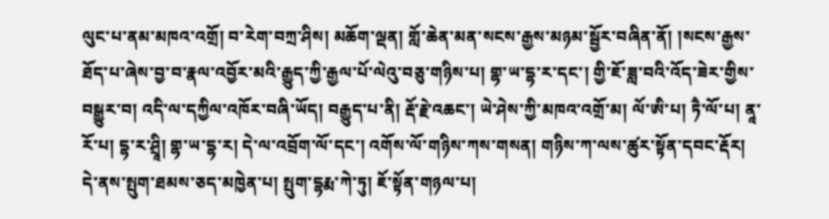ལུང་པ་ནམ་མཁའ་འགྲོ། བ་རེག་བཀྲ་ཤིས། མཆོག་ལྡན། གློ་ཆེན་མན་སངས་རྒྱས་མཉམ་སྦྱོར་བཞིན་ནོ། །སངས་རྒྱས་ཐོད་པ་ཞེས་བྱ་བ་རྣལ་འབྱོར་མའི་རྒྱུད་ཀྱི་རྒྱལ་པོ་ལེའུ་བཅུ་གཉིས་པ། གྷ་ཡ་དྷ་ར་དང་། གྱི་ཇོ་ཟླ་བའི་འོད་ཟེར་གྱིས་བསྒྱུར་བ། འདི་ལ་དཀྱིལ་འཁོར་བཞི་ཡོད། བརྒྱུད་པ་ནི། རྡོ་རྗེ་འཆང་། ཡེ་ཤེས་ཀྱི་མཁའ་འགྲོ་མ། ལོ་ཨི་པ། ཏཻ་ལོ་པ། ནཱ་རོ་པ། དྷ་ར་ཤྲཱི། གྷ་ཡ་དྷ་ར། དེ་ལ་འབྲོག་ལོ་དང་། འགོས་ལོ་གཉིས་ཀས་གསན། གཉིས་ཀ་ལས་ཚུར་སྟོན་དབང་རྡོར། དེ་ནས་སྤུག་ཐམས་ཅད་མཁྱེན་པ། སྤུག་དྷརྨ་ཀེ་ཏུ། ཇོ་སྟོན་གཉལ་པ།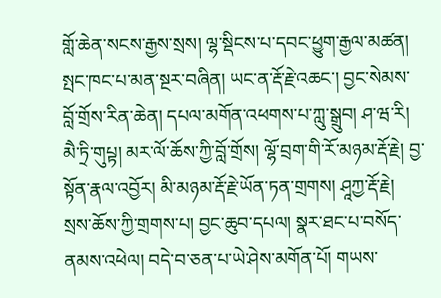གློ་ཆེན་སངས་རྒྱས་སྲས། ལྷ་སྡིངས་པ་དབང་ཕྱུག་རྒྱལ་མཚན། སྤང་ཁང་པ་མན་སྔར་བཞིན། ཡང་ན་རྡོ་རྗེ་འཆང་། བྱང་སེམས་བློ་གྲོས་རིན་ཆེན། དཔལ་མགོན་འཕགས་པ་ཀླུ་སྒྲུབ། ཤ་ཝ་རི། མཻ་ཏྲི་གུཔྟ། མར་ལོ་ཆོས་ཀྱི་བློ་གྲོས། ལྷོ་བྲག་གི་རོ་མཉམ་རྡོ་རྗེ། བྱ་སྟོན་རྣལ་འབྱོར། མི་མཉམ་རྡོ་རྗེ་ཡོན་ཏན་གྲགས། ཤཱཀྱ་རྡོ་རྗེ། སྲས་ཆོས་ཀྱི་གྲགས་པ། བྱང་ཆུབ་དཔལ། སྣར་ཐང་པ་བསོད་ནམས་འཕེལ། བདེ་བ་ཅན་པ་ཡེ་ཤེས་མགོན་པོ། གཡས་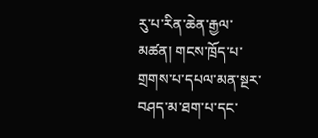རུ་པ་རིན་ཆེན་རྒྱལ་མཚན། གངས་ཁྲོད་པ་གྲགས་པ་དཔལ་མན་སྔར་བཤད་མ་ཐག་པ་དང་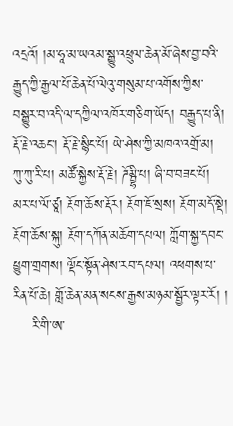འདྲའོ། །མ་ཧཱ་མ་ཡའམ་སྒྱུ་འཕྲུལ་ཆེན་མོ་ཞེས་བྱ་བའི་རྒྱུད་ཀྱི་རྒྱལ་པོ་ཆེན་པོ་ལེའུ་གསུམ་པ་འགོས་ཀྱིས་བསྒྱུར་བ་འདི་ལ་དཀྱིལ་འཁོར་གཅིག་ཡོད། བརྒྱུད་པ་ནི། རྡོ་རྗེ་འཆང་། རྡོ་རྗེ་སྙིང་པོ། ཡེ་ཤེས་ཀྱི་མཁའ་འགྲོ་མ། ཀུ་ཀུ་རི་པ། མཚོ་སྐྱེས་རྡོ་རྗེ། ཌོམྦྷི་པ། ཞི་བ་བཟང་པོ། མར་པ་ལོ་ཙཱ། རྔོག་ཆོས་རྡོར། རྔོག་ཇོ་སྲས། རྔོག་མདོ་སྡེ། རྔོག་ཆོས་སྐུ། རྔོག་དཀོན་མཆོག་དཔལ། ཀློག་སྐྱ་དབང་ཕྱུག་གྲགས། ལྡོང་སྟོན་ཤེས་རབ་དཔལ། འཕགས་པ་རིན་པོ་ཆེ། གློ་ཆེན་མན་སངས་རྒྱས་མཉམ་སྦྱོར་ལྟར་རོ། །
    རི་གི་ཨ་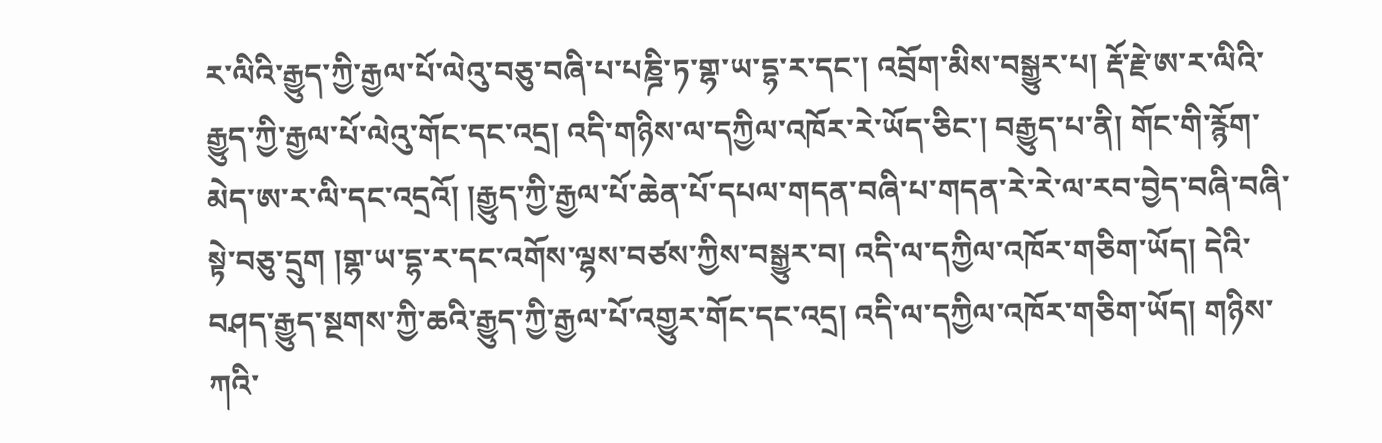ར་ལིའི་རྒྱུད་ཀྱི་རྒྱལ་པོ་ལེའུ་བཅུ་བཞི་པ་པཎྜི་ཏ་གྷ་ཡ་དྷ་ར་དང་། འབྲོག་མིས་བསྒྱུར་པ། རྡོ་རྗེ་ཨ་ར་ལིའི་རྒྱུད་ཀྱི་རྒྱལ་པོ་ལེའུ་གོང་དང་འདྲ། འདི་གཉིས་ལ་དཀྱིལ་འཁོར་རེ་ཡོད་ཅིང་། བརྒྱུད་པ་ནི། གོང་གི་རྙོག་མེད་ཨ་ར་ལི་དང་འདྲའོ། །རྒྱུད་ཀྱི་རྒྱལ་པོ་ཆེན་པོ་དཔལ་གདན་བཞི་པ་གདན་རེ་རེ་ལ་རབ་བྱེད་བཞི་བཞི་སྟེ་བཅུ་དྲུག །གྷ་ཡ་དྷ་ར་དང་འགོས་ལྷས་བཙས་ཀྱིས་བསྒྱུར་བ། འདི་ལ་དཀྱིལ་འཁོར་གཅིག་ཡོད། དེའི་བཤད་རྒྱུད་སྔགས་ཀྱི་ཆའི་རྒྱུད་ཀྱི་རྒྱལ་པོ་འགྱུར་གོང་དང་འདྲ། འདི་ལ་དཀྱིལ་འཁོར་གཅིག་ཡོད། གཉིས་ཀའི་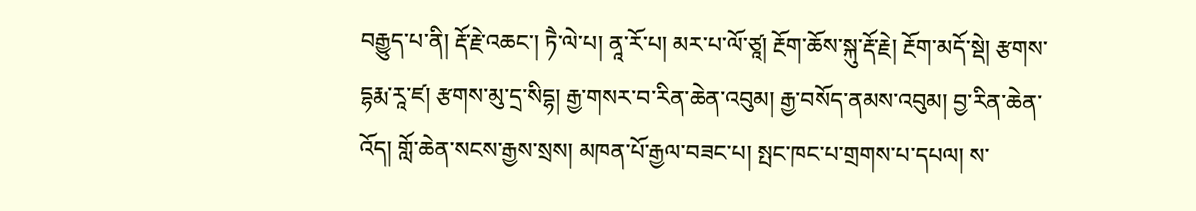བརྒྱུད་པ་ནི། རྡོ་རྗེ་འཆང་། ཏཻ་ལེ་པ། ནཱ་རོ་པ། མར་པ་ལོ་ཙཱ། རྔོག་ཆོས་སྐུ་རྡོ་རྗེ། རྔོག་མདོ་སྡེ། རྩགས་དྷརྨ་རཱ་ཛ། རྩགས་མུ་དྲ་སིདྷ། རྒྱ་གསར་བ་རིན་ཆེན་འབུམ། རྒྱ་བསོད་ནམས་འབུམ། བྱ་རིན་ཆེན་འོད། གློ་ཆེན་སངས་རྒྱས་སྲས། མཁན་པོ་རྒྱལ་བཟང་པ། སྤང་ཁང་པ་གྲགས་པ་དཔལ། ས་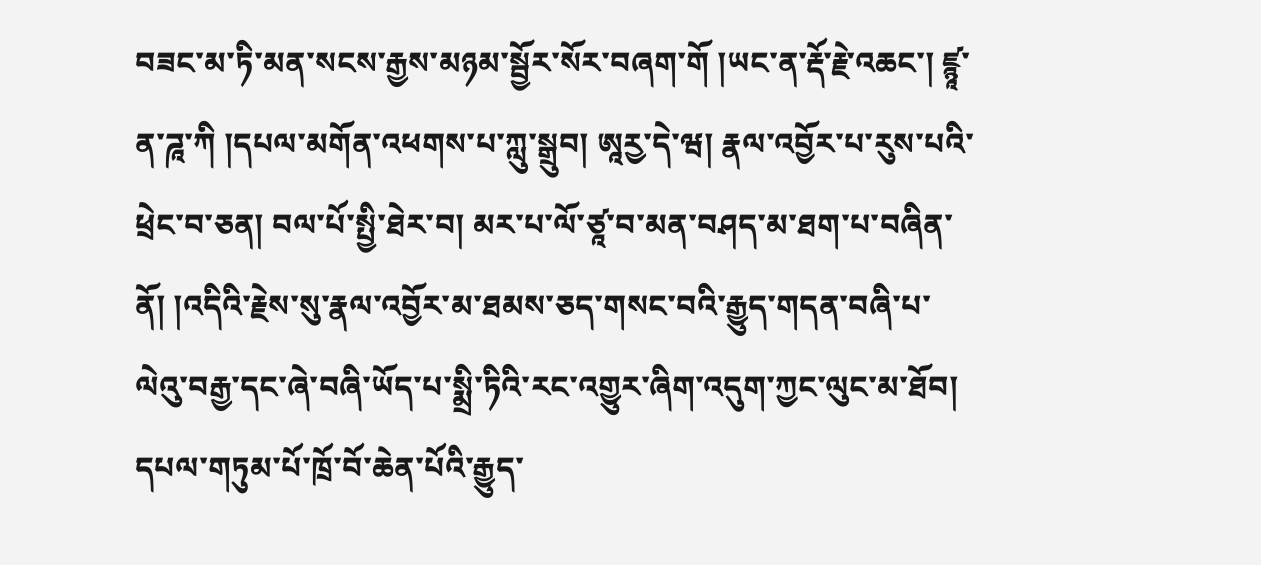བཟང་མ་ཏི་མན་སངས་རྒྱས་མཉམ་སྦྱོར་སོར་བཞག་གོ །ཡང་ན་རྡོ་རྗེ་འཆང་། ཛྙཱ་ན་ཌཱ་ཀི །དཔལ་མགོན་འཕགས་པ་ཀླུ་སྒྲུབ། ཨཱརྱ་དེ་ཝ། རྣལ་འབྱོར་པ་རུས་པའི་ཕྲེང་བ་ཅན། བལ་པོ་སྤྱི་ཐེར་བ། མར་པ་ལོ་ཙཱ་བ་མན་བཤད་མ་ཐག་པ་བཞིན་ནོ། །འདིའི་རྗེས་སུ་རྣལ་འབྱོར་མ་ཐམས་ཅད་གསང་བའི་རྒྱུད་གདན་བཞི་པ་ལེའུ་བརྒྱ་དང་ཞེ་བཞི་ཡོད་པ་སྨྲི་ཏིའི་རང་འགྱུར་ཞིག་འདུག་ཀྱང་ལུང་མ་ཐོབ། དཔལ་གཏུམ་པོ་ཁྲོ་བོ་ཆེན་པོའི་རྒྱུད་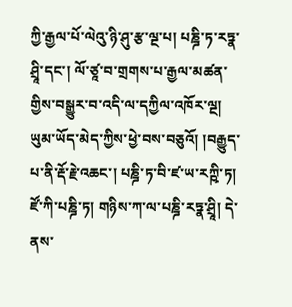ཀྱི་རྒྱལ་པོ་ལེའུ་ཉི་ཤུ་རྩ་ལྔ་པ། པཎྜི་ཏ་རཏྣ་ཤྲཱི་དང་། ལོ་ཙཱ་བ་གྲགས་པ་རྒྱལ་མཚན་གྱིས་བསྒྱུར་བ་འདི་ལ་དཀྱིལ་འཁོར་ལྔ། ཡུམ་ཡོད་མེད་ཀྱིས་ཕྱེ་བས་བཅུའོ། །བརྒྱུད་པ་ནི་རྡོ་རྗེ་འཆང་། པཎྜི་ཏ་བི་ཛ་ཡ་རཀྵི་ཏ། ཛོ་ཀི་པཎྜི་ཏ། གཉིས་ཀ་ལ་པཎྜི་རཏྣ་ཤྲཱི། དེ་ནས་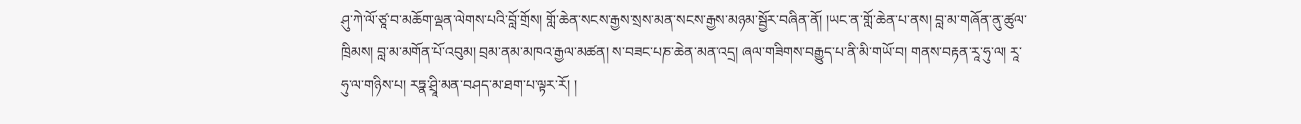ཤུ་ཀེ་ལོ་ཙཱ་བ་མཆོག་ལྡན་ལེགས་པའི་བློ་གྲོས། གློ་ཆེན་སངས་རྒྱས་སྲས་མན་སངས་རྒྱས་མཉམ་སྦྱོར་བཞིན་ནོ། །ཡང་ན་གློ་ཆེན་པ་ནས། བླ་མ་གཞོན་ནུ་ཚུལ་ཁྲིམས། བླ་མ་མགོན་པོ་འབུམ། བྲམ་ནམ་མཁའ་རྒྱལ་མཚན། ས་བཟང་པཎ་ཆེན་མན་འདྲ། ཞལ་གཟིགས་བརྒྱུད་པ་ནི་མི་གཡོ་བ། གནས་བརྟན་རཱ་ཧུ་ལ། རཱ་ཧུ་ལ་གཉིས་པ། རཏྣ་ཤྲཱི་མན་བཤད་མ་ཐག་པ་ལྟར་རོ། །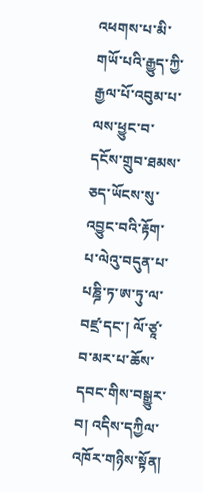འཕགས་པ་མི་གཡོ་པའི་རྒྱུད་ཀྱི་རྒྱལ་པོ་འབུམ་པ་ལས་ཕྱུང་བ་དངོས་གྲུབ་ཐམས་ཅད་ཡོངས་སུ་འབྱུང་བའི་རྟོག་པ་ལེའུ་བདུན་པ་པཎྜི་ཏ་ཨ་ཏུ་ལ་བཛྲ་དང་། ལོ་ཙཱ་བ་མར་པ་ཆོས་དབང་གིས་བསྒྱུར་བ། འདིས་དཀྱིལ་འཁོར་གཉིས་སྟོན།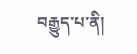བརྒྱུད་པ་ནི།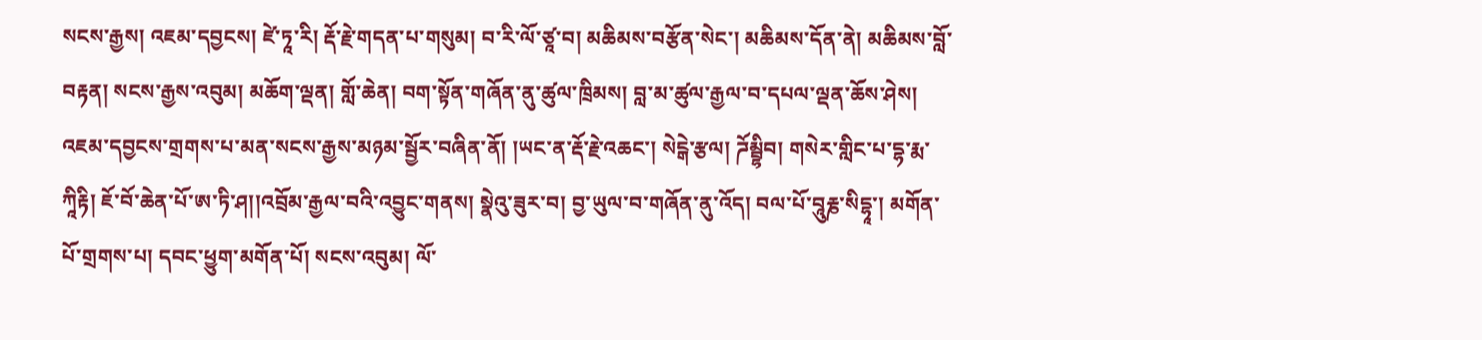སངས་རྒྱས། འཇམ་དབྱངས། ཛེ་ཏཱ་རི། རྡོ་རྗེ་གདན་པ་གསུམ། བ་རི་ལོ་ཙཱ་བ། མཆིམས་བརྩོན་སེང་། མཆིམས་དོན་ནེ། མཆིམས་བློ་བརྟན། སངས་རྒྱས་འབུམ། མཆོག་ལྡན། གློ་ཆེན། བག་སྟོན་གཞོན་ནུ་ཚུལ་ཁྲིམས། བླ་མ་ཚུལ་རྒྱལ་བ་དཔལ་ལྡན་ཆོས་ཤེས། འཇམ་དབྱངས་གྲགས་པ་མན་སངས་རྒྱས་མཉམ་སྦྱོར་བཞིན་ནོ། །ཡང་ན་རྡོ་རྗེ་འཆང་། སེངྒེ་རྩལ། ཌོམྦྷིབ། གསེར་གླིང་པ་དྷ་རྨ་ཀཱིརྟི། ཇོ་བོ་ཆེན་པོ་ཨ་ཏི་ཤ།།འབྲོམ་རྒྱལ་བའི་འབྱུང་གནས། སྣེའུ་ཟུར་བ། བྱ་ཡུལ་བ་གཞོན་ནུ་འོད། བལ་པོ་བཱུརྞ་སིདྷཱ་། མགོན་པོ་གྲགས་པ། དབང་ཕྱུག་མགོན་པོ། སངས་འབུམ། ལོ་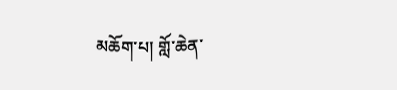མཆོག་པ། གློ་ཆེན་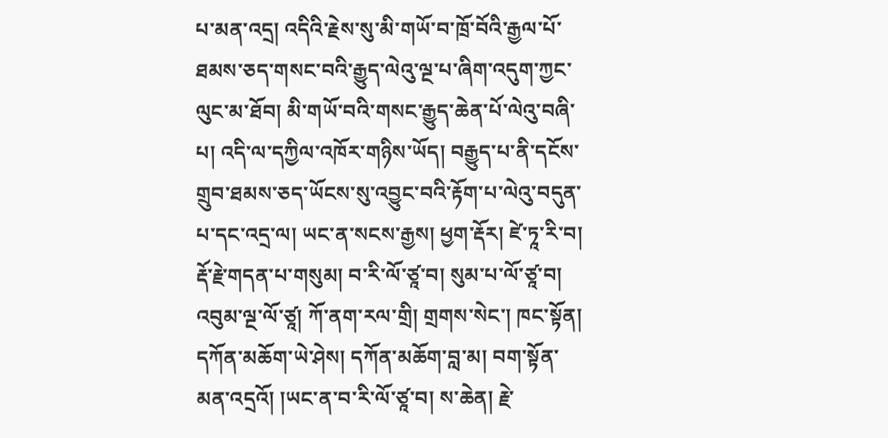པ་མན་འདྲ། འདིའི་རྗེས་སུ་མི་གཡོ་བ་ཁྲོ་བོའི་རྒྱལ་པོ་ཐམས་ཅད་གསང་བའི་རྒྱུད་ལེའུ་ལྔ་པ་ཞིག་འདུག་ཀྱང་ལུང་མ་ཐོབ། མི་གཡོ་བའི་གསང་རྒྱུད་ཆེན་པོ་ལེའུ་བཞི་པ། འདི་ལ་དཀྱིལ་འཁོར་གཉིས་ཡོད། བརྒྱུད་པ་ནི་དངོས་གྲུབ་ཐམས་ཅད་ཡོངས་སུ་འབྱུང་བའི་རྟོག་པ་ལེའུ་བདུན་པ་དང་འདྲ་ལ། ཡང་ན་སངས་རྒྱས། ཕྱག་རྡོར། ཛེ་ཏཱ་རི་བ། རྡོ་རྗེ་གདན་པ་གསུམ། བ་རི་ལོ་ཙཱ་བ། སུམ་པ་ལོ་ཙཱ་བ། འབུམ་ལྔ་ལོ་ཙཱ། ཀོ་ནག་རལ་གྲི། གྲགས་སེང་། ཁང་སྟོན། དཀོན་མཆོག་ཡེ་ཤེས། དཀོན་མཆོག་བླ་མ། བག་སྟོན་མན་འདྲའོ། །ཡང་ན་བ་རི་ལོ་ཙཱ་བ། ས་ཆེན། རྗེ་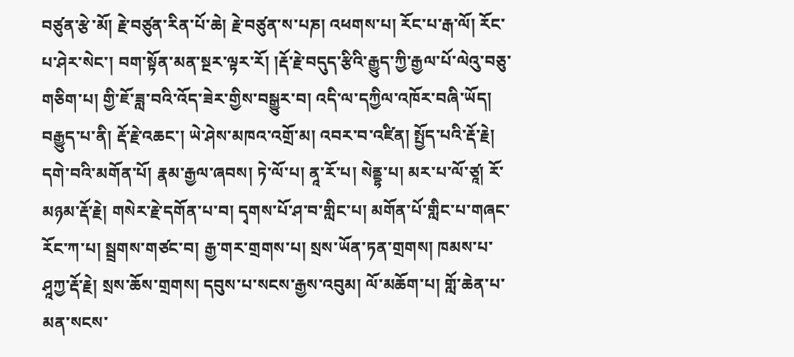བཙུན་རྩེ་མོ། རྗེ་བཙུན་རིན་པོ་ཆེ། རྗེ་བཙུན་ས་པཎ། འཕགས་པ། རོང་པ་རྒ་ལོ། རོང་པ་ཤེར་སེང་། བག་སྟོན་མན་སྔར་ལྟར་རོ། །རྡོ་རྗེ་བདུད་རྩིའི་རྒྱུད་ཀྱི་རྒྱལ་པོ་ལེའུ་བཅུ་གཅིག་པ། གྱི་ཇོ་ཟླ་བའི་འོད་ཟེར་གྱིས་བསྒྱུར་བ། འདི་ལ་དཀྱིལ་འཁོར་བཞི་ཡོད། བརྒྱུད་པ་ནི། རྡོ་རྗེ་འཆང་། ཡེ་ཤེས་མཁའ་འགྲོ་མ། འབར་བ་འཛིན། སྤྱོད་པའི་རྡོ་རྗེ། དགེ་བའི་མགོན་པོ། རྣམ་རྒྱལ་ཞབས། ཏེ་ལོ་པ། ནཱ་རོ་པ། སེནྡྷ་པ། མར་པ་ལོ་ཙཱ། རོ་མཉམ་རྡོ་རྗེ། གསེར་རྗེ་དགོན་པ་བ། དྭགས་པོ་ཤ་བ་གླིང་པ། མགོན་པོ་གླིང་པ་གཞང་རོང་ཀ་པ། སྦྲགས་གཙང་བ། རྒྱ་གར་གྲགས་པ། སྲས་ཡོན་ཏན་གྲགས། ཁམས་པ་ཤཱཀྱ་རྡོ་རྗེ། སྲས་ཆོས་གྲགས། དབུས་པ་སངས་རྒྱས་འབུམ། ལོ་མཆོག་པ། གློ་ཆེན་པ་མན་སངས་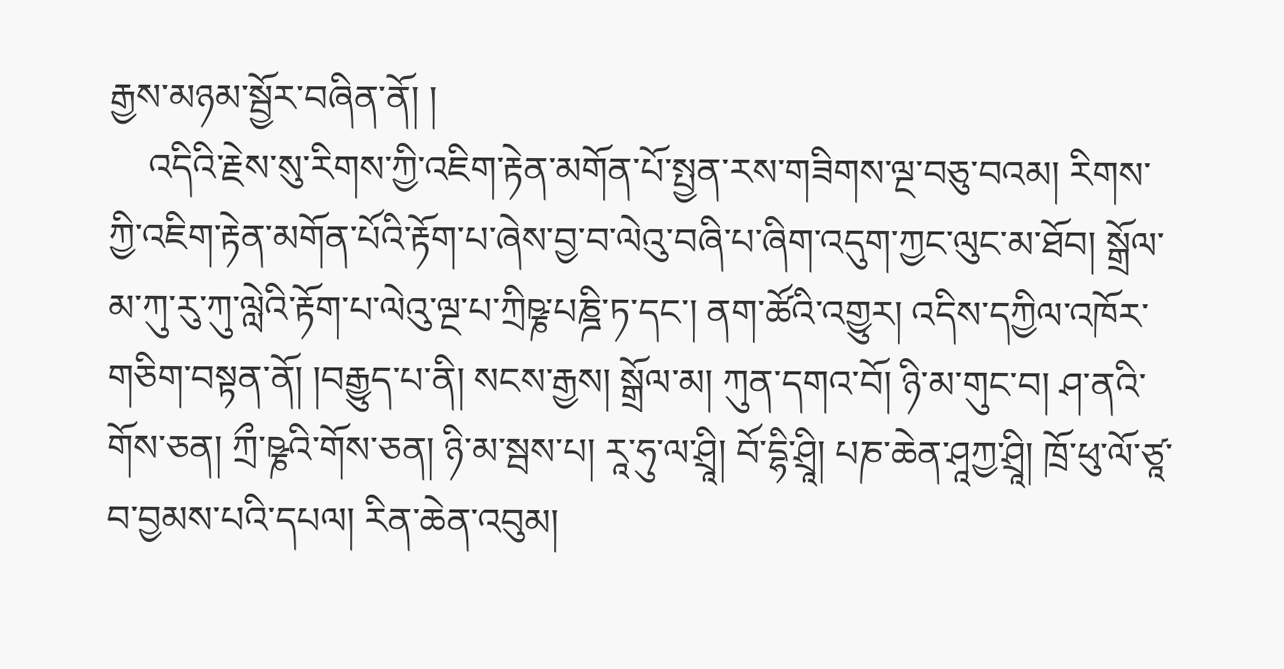རྒྱས་མཉམ་སྦྱོར་བཞིན་ནོ། །
    འདིའི་རྗེས་སུ་རིགས་ཀྱི་འཇིག་རྟེན་མགོན་པོ་སྤྱན་རས་གཟིགས་ལྔ་བཅུ་བའམ། རིགས་ཀྱི་འཇིག་རྟེན་མགོན་པོའི་རྟོག་པ་ཞེས་བྱ་བ་ལེའུ་བཞི་པ་ཞིག་འདུག་ཀྱང་ལུང་མ་ཐོབ། སྒྲོལ་མ་ཀུ་རུ་ཀུ་ལླེའི་རྟོག་པ་ལེའུ་ལྔ་པ་ཀྲིཥྞ་པཎྜི་ཏ་དང་། ནག་ཚོའི་འགྱུར། འདིས་དཀྱིལ་འཁོར་གཅིག་བསྟན་ནོ། །བརྒྱུད་པ་ནི། སངས་རྒྱས། སྒྲོལ་མ། ཀུན་དགའ་བོ། ཉི་མ་གུང་བ། ཤ་ནའི་གོས་ཅན། ཀྲྀ་ཥྞའི་གོས་ཅན། ཉི་མ་སྦས་པ། རཱ་ཧུ་ལ་ཤྲཱི། བོ་དྷི་ཤྲཱི། པཎ་ཆེན་ཤཱཀྱ་ཤྲཱི། ཁྲོ་ཕུ་ལོ་ཙཱ་བ་བྱམས་པའི་དཔལ། རིན་ཆེན་འབུམ།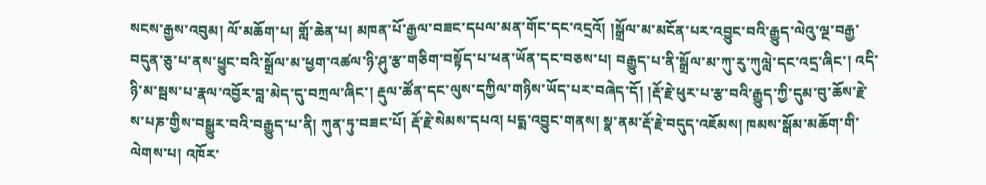སངས་རྒྱས་འབུམ། ལོ་མཆོག་པ། གློ་ཆེན་པ། མཁན་པོ་རྒྱལ་བཟང་དཔལ་མན་གོང་དང་འདྲའོ། །སྒྲོལ་མ་མངོན་པར་འབྱུང་བའི་རྒྱུད་ལེའུ་ལྔ་བརྒྱ་བདུན་ཅུ་པ་ནས་ཕྱུང་བའི་སྒྲོལ་མ་ཕྱག་འཚལ་ཉི་ཤུ་རྩ་གཅིག་བསྟོད་པ་ཕན་ཡོན་དང་བཅས་པ། བརྒྱུད་པ་ནི་སྒྲོལ་མ་ཀུ་རུ་ཀུལླེ་དང་འདྲ་ཞིང་། འདི་ཉི་མ་སྦས་པ་རྣལ་འབྱོར་བླ་མེད་དུ་བཀྲལ་ཞིང་། རྡུལ་ཚོན་དང་ལུས་དཀྱིལ་གཉིས་ཡོད་པར་བཞེད་དོ། །རྡོ་རྗེ་ཕུར་པ་རྩ་བའི་རྒྱུད་ཀྱི་དུམ་བུ་ཆོས་རྗེ་ས་པཎ་གྱིས་བསྒྱུར་བའི་བརྒྱུད་པ་ནི། ཀུན་ཏུ་བཟང་པོ། རྡོ་རྗེ་སེམས་དཔའ། པདྨ་འབྱུང་གནས། སྣ་ནམ་རྡོ་རྗེ་བདུད་འཇོམས། ཁམས་སྒོམ་མཆོག་གི་ལེགས་པ། འཁོར་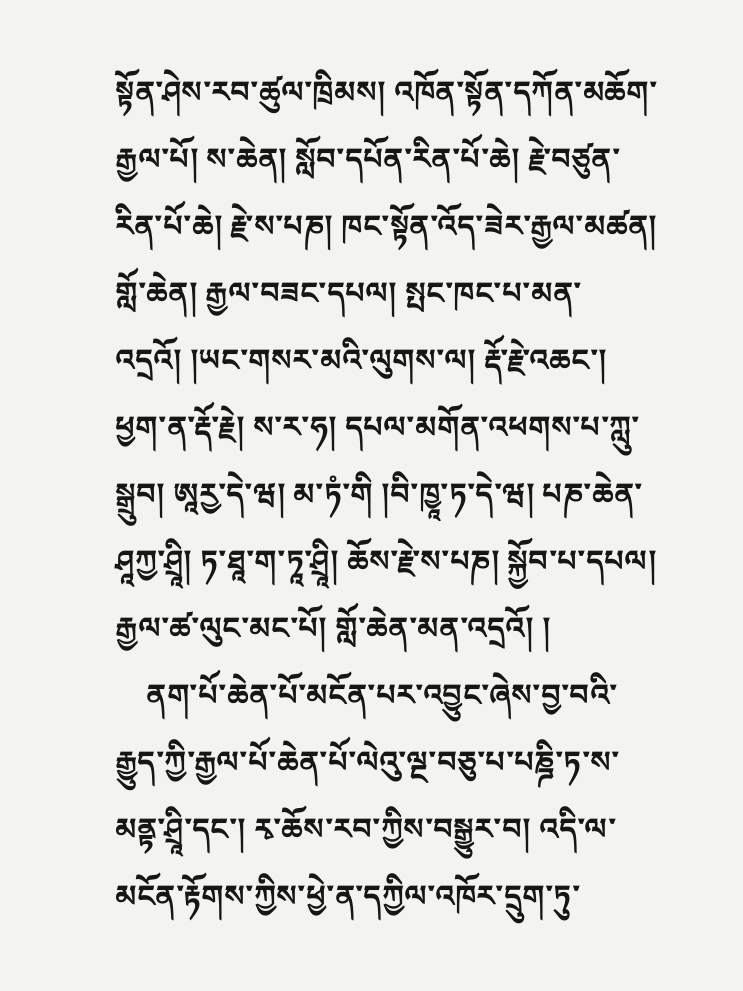སྟོན་ཤེས་རབ་ཚུལ་ཁྲིམས། འཁོན་སྟོན་དཀོན་མཆོག་རྒྱལ་པོ། ས་ཆེན། སློབ་དཔོན་རིན་པོ་ཆེ། རྗེ་བཙུན་རིན་པོ་ཆེ། རྗེ་ས་པཎ། ཁང་སྟོན་འོད་ཟེར་རྒྱལ་མཚན། གློ་ཆེན། རྒྱལ་བཟང་དཔལ། སྤང་ཁང་པ་མན་འདྲའོ། །ཡང་གསར་མའི་ལུགས་ལ། རྡོ་རྗེ་འཆང་། ཕྱག་ན་རྡོ་རྗེ། ས་ར་ཧ། དཔལ་མགོན་འཕགས་པ་ཀླུ་སྒྲུབ། ཨཱརྱ་དེ་ཝ། མ་ཏཾ་གི །བི་ཁྱཱ་ཏ་དེ་ཝ། པཎ་ཆེན་ཤཱཀྱ་ཤྲཱི། ཏ་ཐཱ་ག་ཏཱ་ཤྲཱི། ཆོས་རྗེ་ས་པཎ། སྐྱོབ་པ་དཔལ། རྒྱལ་ཚ་ལུང་མང་པོ། གློ་ཆེན་མན་འདྲའོ། །
    ནག་པོ་ཆེན་པོ་མངོན་པར་འབྱུང་ཞེས་བྱ་བའི་རྒྱུད་ཀྱི་རྒྱལ་པོ་ཆེན་པོ་ལེའུ་ལྔ་བཅུ་པ་པཎྜི་ཏ་ས་མནྟ་ཤྲཱི་དང་། རྭ་ཆོས་རབ་ཀྱིས་བསྒྱུར་བ། འདི་ལ་མངོན་རྟོགས་ཀྱིས་ཕྱེ་ན་དཀྱིལ་འཁོར་དྲུག་ཏུ་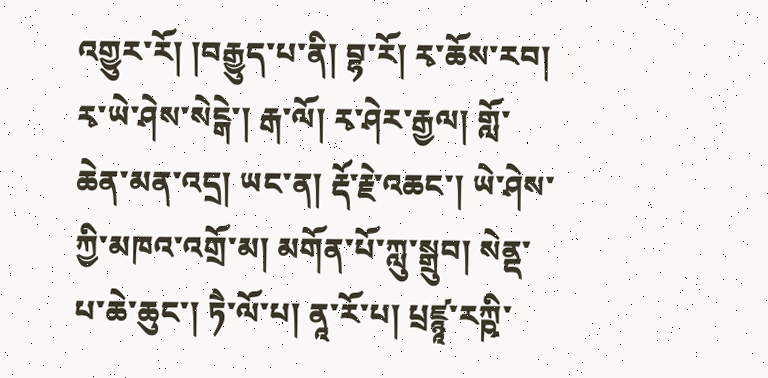འགྱུར་རོ། །བརྒྱུད་པ་ནི། བྷ་རོ། རྭ་ཆོས་རབ། རྭ་ཡེ་ཤེས་སེངྒེ་། རྒ་ལོ། རྭ་ཤེར་རྒྱལ། གློ་ཆེན་མན་འདྲ། ཡང་ན། རྡོ་རྗེ་འཆང་། ཡེ་ཤེས་ཀྱི་མཁའ་འགྲོ་མ། མགོན་པོ་ཀླུ་སྒྲུབ། སེནྡ་པ་ཆེ་ཆུང་། ཏཻ་ལོ་པ། ནཱ་རོ་པ། པྲཛྙཱ་རཀྵི་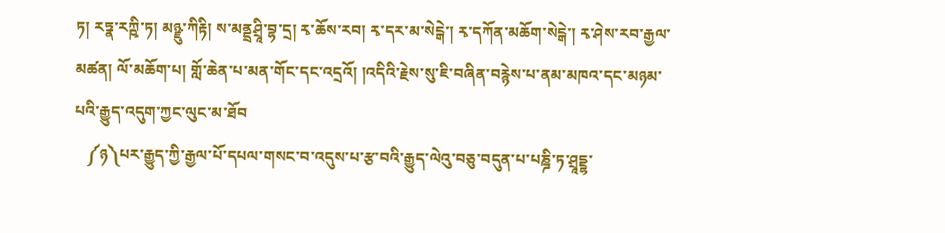ཏ། རཏྣ་རཀྵི་ཏ། མཉྫུ་ཀིརྟི། ས་མནྡྲཤྲཱི་བྷ་དྲ། རྭ་ཆོས་རབ། རྭ་དར་མ་སེངྒེ་། རྭ་དཀོན་མཆོག་སེངྒེ་། རྭ་ཤེས་རབ་རྒྱལ་མཚན། ལོ་མཆོག་པ། གློ་ཆེན་པ་མན་གོང་དང་འདྲའོ། །འདིའི་རྗེས་སུ་ཇི་བཞིན་བརྙེས་པ་ནམ་མཁའ་དང་མཉམ་པའི་རྒྱུད་འདུག་ཀྱང་ལུང་མ་ཐོབ
   ༼ཉ༽པར་རྒྱུད་ཀྱི་རྒྱལ་པོ་དཔལ་གསང་བ་འདུས་པ་རྩ་བའི་རྒྱུད་ལེའུ་བཅུ་བདུན་པ་པཎྜི་ཏ་ཤྲཱདྔྷ་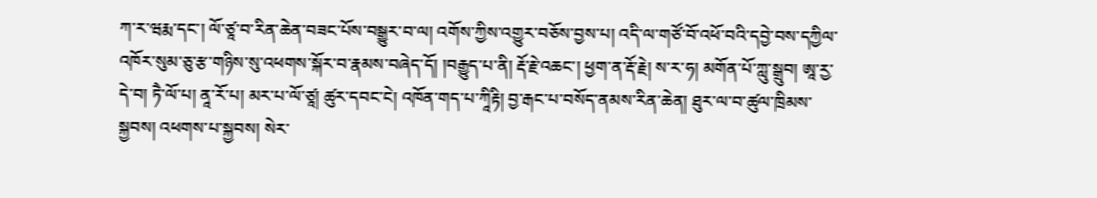ཀ་ར་ཝརྨ་དང་། ལོ་ཙཱ་བ་རིན་ཆེན་བཟང་པོས་བསྒྱུར་བ་ལ། འགོས་ཀྱིས་འགྱུར་བཅོས་བྱས་པ། འདི་ལ་གཙོ་བོ་འཕོ་བའི་དབྱེ་བས་དཀྱིལ་འཁོར་སུམ་ཅུ་རྩ་གཉིས་སུ་འཕགས་སྐོར་བ་རྣམས་བཞེད་དོ། །བརྒྱུད་པ་ནི། རྡོ་རྗེ་འཆང་། ཕྱག་ན་རྡོ་རྗེ། ས་ར་ཧ། མགོན་པོ་ཀླུ་སྒྲུབ། ཨཱ་རྱ་དེ་བ། ཏཻ་ལོ་པ། ནཱ་རོ་པ། མར་པ་ལོ་ཙཱ། ཚུར་དབང་ངེ། འཁོན་གད་པ་ཀཱིརྟི། བྱ་རྒང་པ་བསོད་ནམས་རིན་ཆེན། ཐུར་ལ་བ་ཚུལ་ཁྲིམས་སྐྱབས། འཕགས་པ་སྐྱབས། སེར་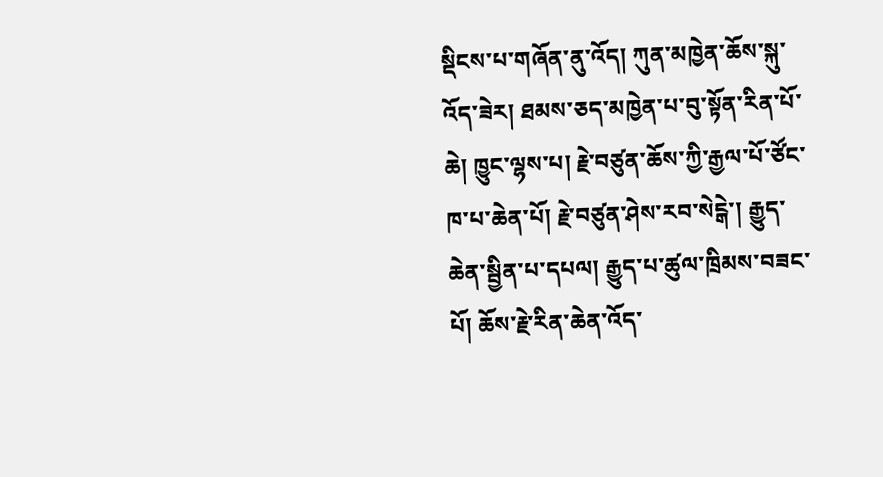སྡིངས་པ་གཞོན་ནུ་འོད། ཀུན་མཁྱེན་ཆོས་སྐུ་འོད་ཟེར། ཐམས་ཅད་མཁྱེན་པ་བུ་སྟོན་རིན་པོ་ཆེ། ཁྱུང་ལྷས་པ། རྗེ་བཙུན་ཆོས་ཀྱི་རྒྱལ་པོ་ཙོང་ཁ་པ་ཆེན་པོ། རྗེ་བཙུན་ཤེས་རབ་སེངྒེ་། རྒྱུད་ཆེན་སྦྱིན་པ་དཔལ། རྒྱུད་པ་ཚུལ་ཁྲིམས་བཟང་པོ། ཆོས་རྗེ་རིན་ཆེན་འོད་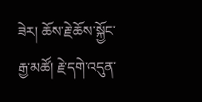ཟེར། ཆོས་རྗེ་ཆོས་སྐྱོང་རྒྱ་མཚོ། རྗེ་དགེ་འདུན་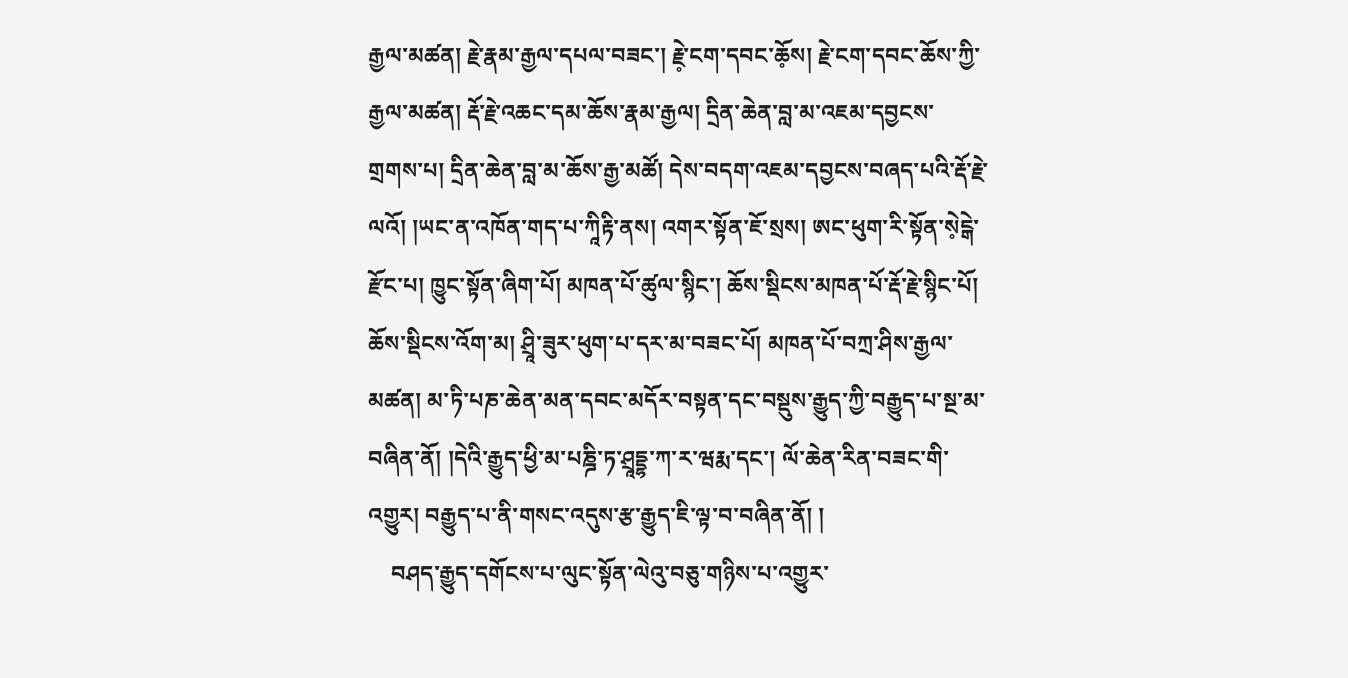རྒྱལ་མཚན། རྗེ་རྣམ་རྒྱལ་དཔལ་བཟང་། རྗེ༷་ངག་དབང་ཆོ༷ས། རྗེ་ངག་དབང་ཆོས་ཀྱི་རྒྱལ་མཚན། རྡོ་རྗེ་འཆང་དམ་ཆོས་རྣམ་རྒྱལ། དྲིན་ཆེན་བླ་མ་འཇམ་དབྱངས་གྲགས་པ། དྲིན་ཆེན་བླ་མ་ཆོས་རྒྱ་མཚོ། དེས་བདག་འཇམ་དབྱངས་བཞད་པའི་རྡོ་རྗེ་ལའོ། །ཡང་ན་འཁོན་གད་པ་ཀཱིརྟི་ནས། འགར་སྟོན་ཇོ་སྲས། ཨང་ཕུག་རི་སྟོན་སེ༷ངྒེ་རྫོང་པ། ཁྱུང་སྟོན་ཞིག་པོ། མཁན་པོ་ཚུལ་སྙིང་། ཆོས་སྡིངས་མཁན་པོ་རྡོ་རྗེ་སྙིང་པོ། ཆོས་སྡིངས་འོག་མ། ཤྲཱི་ཟུར་ཕུག་པ་དར་མ་བཟང་པོ། མཁན་པོ་བཀྲ་ཤིས་རྒྱལ་མཚན། མ་ཏི་པཎ་ཆེན་མན་དབང་མདོར་བསྟན་དང་བསྡུས་རྒྱུད་ཀྱི་བརྒྱུད་པ་སྔ་མ་བཞིན་ནོ། །དེའི་རྒྱུད་ཕྱི་མ་པཎྜི་ཏ་ཤྲཱདྡྷ་ཀ་ར་ཝརྨ་དང་། ལོ་ཆེན་རིན་བཟང་གི་འགྱུར། བརྒྱུད་པ་ནི་གསང་འདུས་རྩ་རྒྱུད་ཇི་ལྟ་བ་བཞིན་ནོ། །
    བཤད་རྒྱུད་དགོངས་པ་ལུང་སྟོན་ལེའུ་བཅུ་གཉིས་པ་འགྱུར་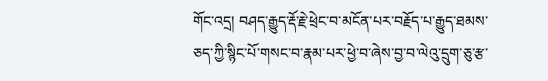གོང་འདྲ། བཤད་རྒྱུད་རྡོ་རྗེ་ཕྲེང་བ་མངོན་པར་བརྗོད་པ་རྒྱུད་ཐམས་ཅད་ཀྱི་སྙིང་པོ་གསང་བ་རྣམ་པར་ཕྱེ་བ་ཞེས་བྱ་བ་ལེའུ་དྲུག་ཅུ་རྩ་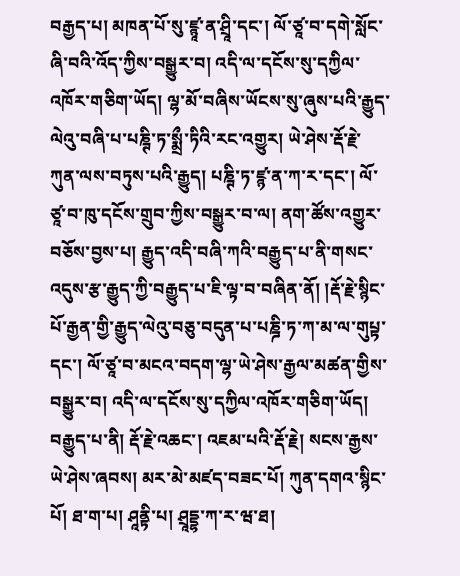བརྒྱད་པ། མཁན་པོ་སུ་ཛྙཱ་ན་ཤྲཱི་དང་། ལོ་ཙཱ་བ་དགེ་སློང་ཞི་བའི་འོད་ཀྱིས་བསྒྱུར་བ། འདི་ལ་དངོས་སུ་དཀྱིལ་འཁོར་གཅིག་ཡོད། ལྷ་མོ་བཞིས་ཡོངས་སུ་ཞུས་པའི་རྒྱུད་ལེའུ་བཞི་པ་པཎྚི་ཏ་སྨྲྀ་ཏིའི་རང་འགྱུར། ཡེ་ཤེས་རྡོ་རྗེ་ཀུན་ལས་བཏུས་པའི་རྒྱུད། པཎྚི་ཏ་ཛྙ་ན་ཀ་ར་དང་། ལོ་ཙཱ་བ་ཁུ་དངོས་གྲུབ་ཀྱིས་བསྒྱུར་བ་ལ། ནག་ཚོས་འགྱུར་བཅོས་བྱས་པ། རྒྱུད་འདི་བཞི་ཀའི་བརྒྱུད་པ་ནི་གསང་འདུས་རྩ་རྒྱུད་ཀྱི་བརྒྱུད་པ་ཇི་ལྟ་བ་བཞིན་ནོ། །རྡོ་རྗེ་སྙིང་པོ་རྒྱན་གྱི་རྒྱུད་ལེའུ་བཅུ་བདུན་པ་པཎྜི་ཏ་ཀ་མ་ལ་གུཔྟ་དང་། ལོ་ཙཱ་བ་མངའ་བདག་ལྷ་ཡེ་ཤེས་རྒྱལ་མཚན་གྱིས་བསྒྱུར་བ། འདི་ལ་དངོས་སུ་དཀྱིལ་འཁོར་གཅིག་ཡོད། བརྒྱུད་པ་ནི། རྡོ་རྗེ་འཆང་། འཇམ་པའི་རྡོ་རྗེ། སངས་རྒྱས་ཡེ་ཤེས་ཞབས། མར་མེ་མཛད་བཟང་པོ། ཀུན་དགའ་སྙིང་པོ། ཐ་ག་པ། ཤཱནྟི་པ། ཤྲཱདྡྷ་ཀ་ར་ཝ་ཐ།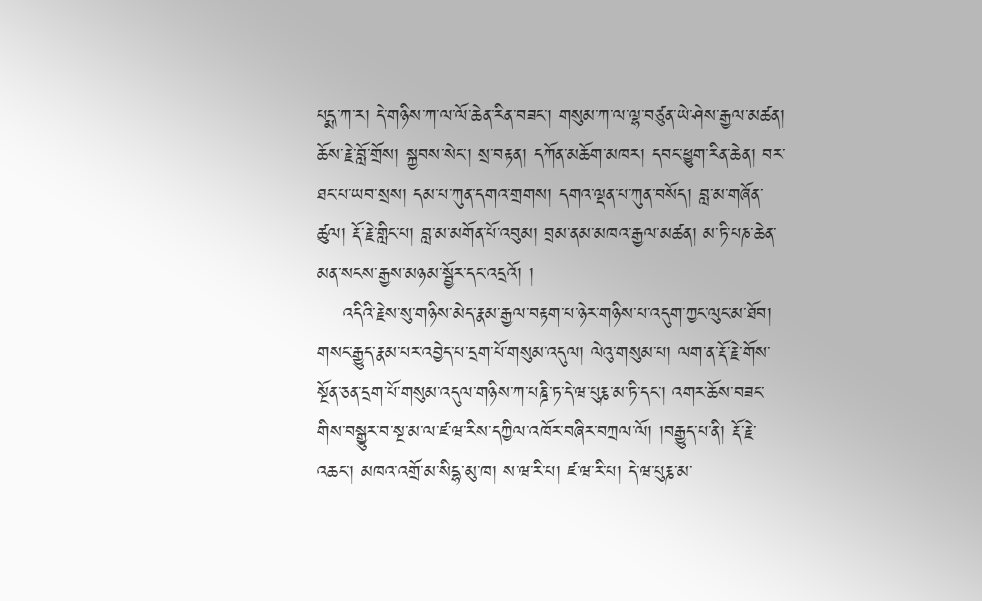པདྨ་ཀ་ར། དེ་གཉིས་ཀ་ལ་ལོ་ཆེན་རིན་བཟང་། གསུམ་ཀ་ལ་ལྷ་བཙུན་ཡེ་ཤེས་རྒྱལ་མཚན། ཆོས་རྗེ་བློ་གྲོས། སྐྱབས་སེང་། སྲ་བརྟན། དཀོན་མཆོག་མཁར། དབང་ཕྱུག་རིན་ཆེན། བར་ཐང་པ་ཡབ་སྲས། དམ་པ་ཀུན་དགའ་གྲགས། དགའ་ལྡན་པ་ཀུན་བསོད། བླ་མ་གཞོན་ཚུལ། རྡོ་རྗེ་གླིང་པ། བླ་མ་མགོན་པོ་འབུམ། བྲམ་ནམ་མཁའ་རྒྱལ་མཚན། མ་ཏི་པཎ་ཆེན་མན་སངས་རྒྱས་མཉམ་སྦྱོར་དང་འདྲའོ། །
    འདིའི་རྗེས་སུ་གཉིས་མེད་རྣམ་རྒྱལ་བརྟག་པ་ཉེར་གཉིས་པ་འདུག་ཀྱང་ལུང་མ་ཐོབ། གསང་རྒྱུད་རྣམ་པར་འབྱེད་པ་དྲག་པོ་གསུམ་འདུལ། ལེའུ་གསུམ་པ། ལག་ན་རྡོ་རྗེ་གོས་སྔོན་ཅན་དྲག་པོ་གསུམ་འདུལ་གཉིས་ཀ་པཎྜི་ཏ་དེ་ཝ་པུརྞ་མ་ཏི་དང་། འགར་ཆོས་བཟང་གིས་བསྒྱུར་བ་སྔ་མ་ལ་ཛ་ཝ་རིས་དཀྱིལ་འཁོར་བཞིར་བཀྲལ་ལོ། །བརྒྱུད་པ་ནི། རྡོ་རྗེ་འཆང་། མཁའ་འགྲོ་མ་སིདྷ་མུ་ཁ། ས་ཝ་རི་པ། ཛ་ཝ་རི་པ། དེ་ཝ་པུརྞ་མ་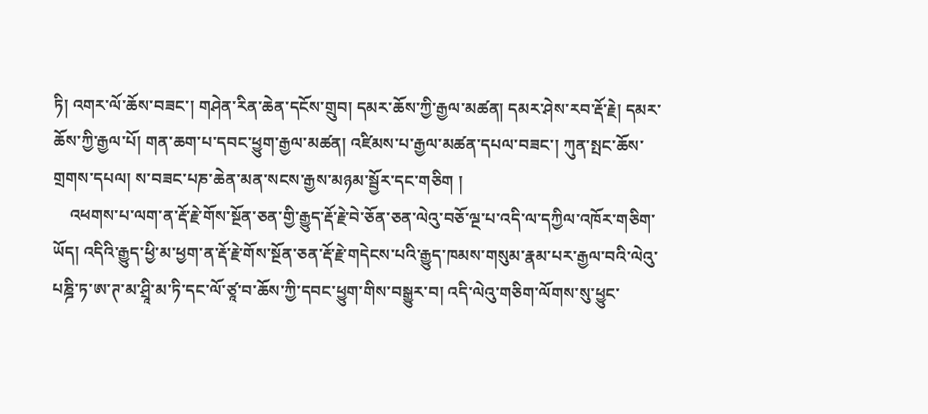ཏི། འགར་ལོ་ཆོས་བཟང་། གཤེན་རིན་ཆེན་དངོས་གྲུབ། དམར་ཆོས་ཀྱི་རྒྱལ་མཚན། དམར་ཤེས་རབ་རྡོ་རྗེ། དམར་ཆོས་ཀྱི་རྒྱལ་པོ། གན་ཆག་པ་དབང་ཕྱུག་རྒྱལ་མཚན། འཛིམས་པ་རྒྱལ་མཚན་དཔལ་བཟང་། ཀུན་སྤང་ཆོས་གྲགས་དཔལ། ས་བཟང་པཎ་ཆེན་མན་སངས་རྒྱས་མཉམ་སྦྱོར་དང་གཅིག །
    འཕགས་པ་ལག་ན་རྡོ་རྗེ་གོས་སྔོན་ཅན་གྱི་རྒྱུད་རྡོ་རྗེ་བེ་ཅོན་ཅན་ལེའུ་བཅོ་ལྔ་པ་འདི་ལ་དཀྱིལ་འཁོར་གཅིག་ཡོད། འདིའི་རྒྱུད་ཕྱི་མ་ཕྱག་ན་རྡོ་རྗེ་གོས་སྔོན་ཅན་རྡོ་རྗེ་གདེངས་པའི་རྒྱུད་ཁམས་གསུམ་རྣམ་པར་རྒྱལ་བའི་ལེའུ་པཎྜི་ཏ་ཨ་ཊ་མ་ཤྲཱི་མ་ཏི་དང་ལོ་ཙཱ་བ་ཆོས་ཀྱི་དབང་ཕྱུག་གིས་བསྒྱུར་བ། འདི་ལེའུ་གཅིག་ལོགས་སུ་ཕྱུང་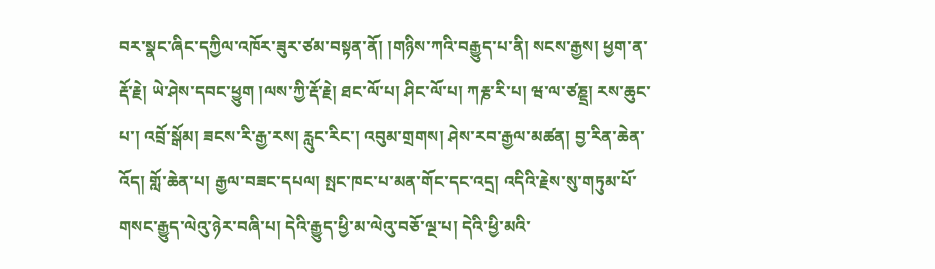བར་སྣང་ཞིང་དཀྱིལ་འཁོར་ཟུར་ཙམ་བསྟན་ནོ། །གཉིས་ཀའི་བརྒྱུད་པ་ནི། སངས་རྒྱས། ཕྱག་ན་རྡོ་རྗེ། ཡེ་ཤེས་དབང་ཕྱུག །ལས་ཀྱི་རྡོ་རྗེ། ཐང་ལོ་པ། ཤིང་ལོ་པ། ཀརྞ་རི་པ། ཝ་ལ་ཙཎྡྲ། རས་ཆུང་པ་། འབྲོ་སྒོམ། ཟངས་རི་རྒྱ་རས། རླུང་རིང་། འབུམ་གྲགས། ཤེས་རབ་རྒྱལ་མཚན། བྱ་རིན་ཆེན་འོད། གློ་ཆེན་པ། རྒྱལ་བཟང་དཔལ། སྤང་ཁང་པ་མན་གོང་དང་འདྲ། འདིའི་རྗེས་སུ་གཏུམ་པོ་གསང་རྒྱུད་ལེའུ་ཉེར་བཞི་པ། དེའི་རྒྱུད་ཕྱི་མ་ལེའུ་བཅོ་ལྔ་པ། དེའི་ཕྱི་མའི་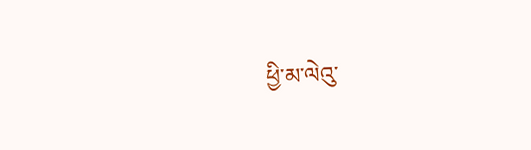ཕྱི་མ་ལེའུ་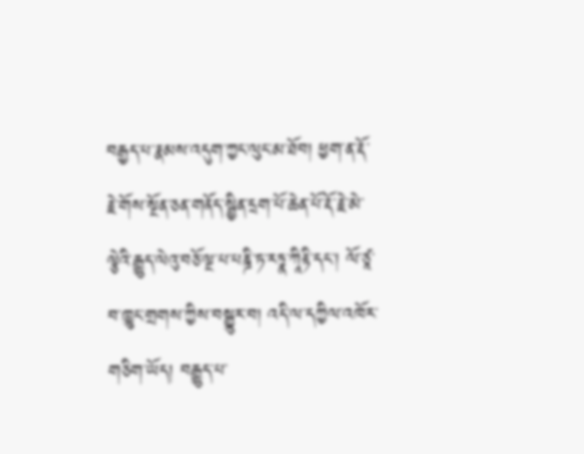བརྒྱད་པ་རྣམས་འདུག་ཀྱང་ལུང་མ་ཐོབ། ཕྱག་ན་རྡོ་རྗེ་གོས་སྔོན་ཅན་གནོད་སྦྱིན་དྲག་པོ་ཆེན་པོ་རྡོ་རྗེ་མེ་ལྕེའི་རྒྱུད་ལེའུ་བཅོ་ལྔ་པ་པཎྜི་ཏ་རཏྣ་ཀཱིརྟི་དང་། ལོ་ཙཱ་བ་ཁྱུང་གྲགས་ཀྱིས་བསྒྱུར་བ། འདི་ལ་དཀྱིལ་འཁོར་གཅིག་ཡོད། བརྒྱུད་པ་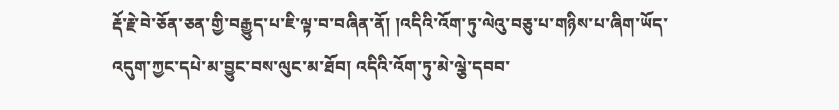རྡོ་རྗེ་བེ་ཅོན་ཅན་གྱི་བརྒྱུད་པ་ཇི་ལྟ་བ་བཞིན་ནོ། །འདིའི་འོག་ཏུ་ལེའུ་བཅུ་པ་གཉིས་པ་ཞིག་ཡོད་འདུག་ཀྱང་དཔེ་མ་བྱུང་བས་ལུང་མ་ཐོབ། འདིའི་འོག་ཏུ་མེ་ལྕེ་དབབ་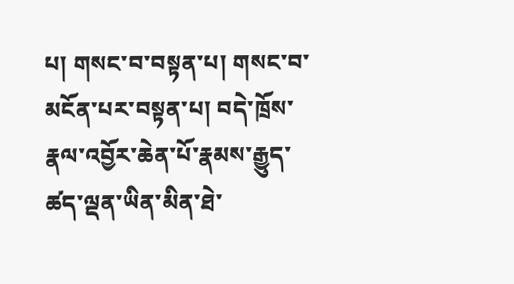པ། གསང་བ་བསྟན་པ། གསང་བ་མངོན་པར་བསྟན་པ། བདེ་ཁྲོས་རྣལ་འབྱོར་ཆེན་པོ་རྣམས་རྒྱུད་ཚད་ལྡན་ཡིན་མིན་ཐེ་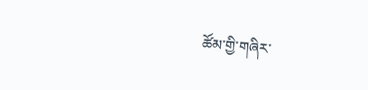ཚོམ་གྱི་གཞིར་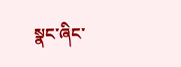སྣང་ཞིང་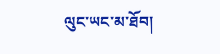ལུང་ཡང་མ་ཐོབ།